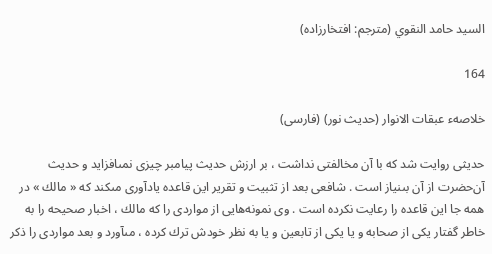السيد حامد النقوي (مترجم: افتخارزاده)

164

خلاصهء عبقات الانوار (حديث نور) (فارسى)

حديثى روايت شد كه با آن مخالفتى نداشت ، بر ارزش حديث پيامبر چيزى نمىافزايد و حديث آن‌حضرت از آن بىنياز است . شافعى بعد از تثبيت و تقرير اين قاعده يادآورى مىكند كه « مالك » در همه جا اين قاعده را رعايت نكرده است . وى نمونه‌هايى از مواردى را كه مالك ، اخبار صحيحه را به خاطر گفتار يكى از صحابه و يا يكى از تابعين و يا به نظر خودش ترك كرده ، مىآورد و بعد مواردى را ذكر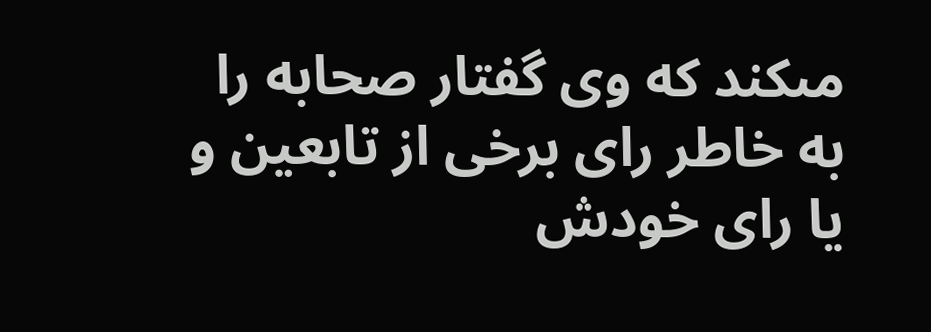مىكند كه وى گفتار صحابه را به خاطر راى برخى از تابعين و يا راى خودش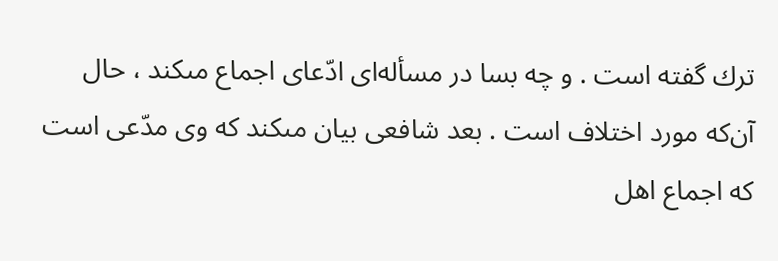ترك گفته است . و چه بسا در مسأله‌اى ادّعاى اجماع مىكند ، حال آن‌كه مورد اختلاف است . بعد شافعى بيان مىكند كه وى مدّعى است كه اجماع اهل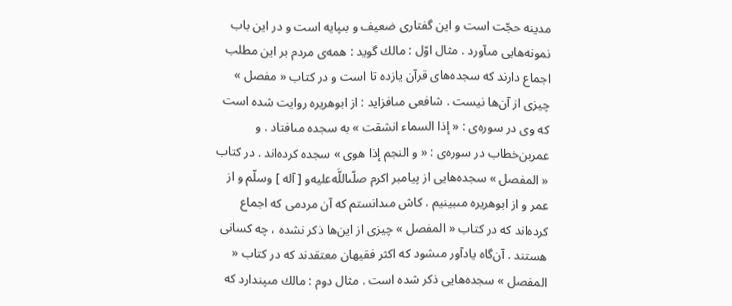مدينه حجّت است و اين گفتارى ضعيف و بىپايه است و در اين باب نمونه‌هايى مىآورد . مثال اوّل : مالك گويد : همه‌ى مردم بر اين مطلب اجماع دارند كه سجده‌هاى قرآن يازده تا است و در كتاب « مفصل » چيزى از آن‌ها نيست . شافعى مىافزايد : از ابوهريره روايت شده است كه وى در سوره‌ى : « إذا السماء انشقت » به سجده مىافتاد . و عمربن‌خطاب در سوره‌ى : « و النجم إذا هوى » سجده كرده‌اند . در كتاب « المفصل » سجده‌هايى از پيامبر اكرم صلّىاللَّه‌عليه‌و [ آله ] وسلّم و از عمر و از ابوهريره مىبينيم . كاش مىدانستم كه آن مردمى كه اجماع كرده‌اند كه در كتاب « المفصل » چيزى از اين‌ها ذكر نشده ، چه كسانى هستند . آن‌گاه يادآور مىشود كه اكثر فقيهان معتقدند كه در كتاب « المفصل » سجده‌هايى ذكر شده است . مثال دوم : مالك مىپندارد كه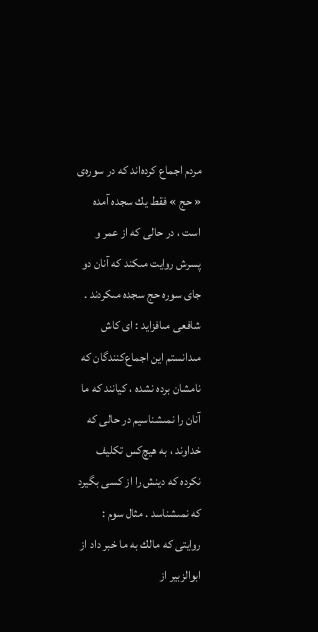مردم اجماع كرده‌اند كه در سوره‌ى « حج » فقط يك سجده آمده است ، در حالى كه از عمر و پسرش روايت مىكند كه آنان دو جاى سوره حج سجده مىكردند . شافعى مىافزايد : اى كاش مىدانستم اين اجماع‌كنندگان كه نامشان برده نشده ، كيانند كه ما آنان را نمىشناسيم در حالى كه خداوند ، به هيچ‌كس تكليف نكرده كه دينش را از كسى بگيرد كه نمىشناسد . مثال سوم : روايتى كه مالك به ما خبر داد از ابوالزبير از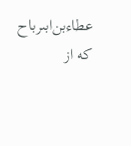عطاءبن‌ابىرباح كه از